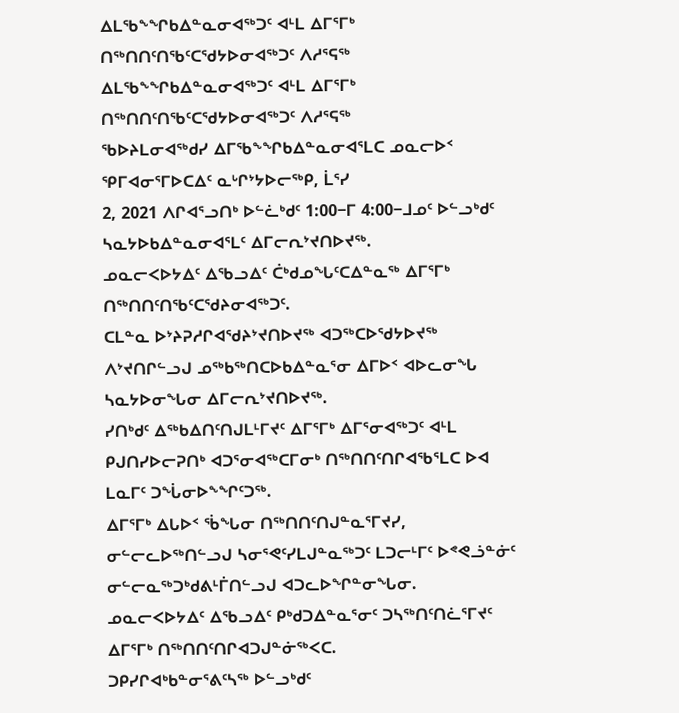ᐃᒪᖃᖕᖏᑲᐃᓐᓇᓂᐊᖅᑐᑦ ᐊᒻᒪ ᐃᒥᕐᒥᒃ ᑎᖅᑎᑎᑦᑎᖃᑦᑕᖁᔭᐅᓂᐊᖅᑐᑦ ᐱᓱᕐᕋᖅ
ᐃᒪᖃᖕᖏᑲᐃᓐᓇᓂᐊᖅᑐᑦ ᐊᒻᒪ ᐃᒥᕐᒥᒃ ᑎᖅᑎᑎᑦᑎᖃᑦᑕᖁᔭᐅᓂᐊᖅᑐᑦ ᐱᓱᕐᕋᖅ
ᖃᐅᔨᒪᓂᐊᖅᑯᓯ ᐃᒥᖃᖕᖏᑲᐃᓐᓇᓂᐊᕐᒪᑕ ᓄᓇᓕᐅᑉ ᕿᒥᐊᓂᕐᒥᐅᑕᐃᑦ ᓇᒡᒋᔾᔭᐅᓕᖅᑭ, ᒫᕐᓯ
2, 2021 ᐱᒋᐊᕐᓗᑎᒃ ᐅᓪᓛᒃᑯᑦ 1:00−ᒥ 4:00−ᒧᓄᑦ ᐅᓪᓗᒃᑯᑦ
ᓴᓇᔭᐅᑲᐃᓐᓇᓂᐊᕐᒪᑦ ᐃᒥᓕᕆᔾᔪᑎᐅᔪᖅ.
ᓄᓇᓕᐸᐅᔭᐃᑦ ᐃᖃᓗᐃᑦ ᑖᒃᑯᓄᖓᑦᑕᐃᓐᓇᖅ ᐃᒥᕐᒥᒃ ᑎᖅᑎᑎᑦᑎᖃᑦᑕᖁᔨᓂᐊᖅᑐᑦ.
ᑕᒪᓐᓇ ᐅᔾᔨᕈᓱᒋᐊᖁᔨᔾᔪᑎᐅᔪᖅ ᐊᑐᖅᑕᐅᖁᔭᐅᔪᖅ ᐱᔾᔪᑎᒋᓪᓗᒍ ᓄᖅᑲᖅᑎᑕᐅᑲᐃᓐᓇᕐᓂ ᐃᒥᐅᑉ ᐊᐅᓚᓂᖓ ᓴᓇᔭᐅᓂᖓᓂ ᐃᒥᓕᕆᔾᔪᑎᐅᔪᖅ.
ᓯᑎᒃᑯᑦ ᐃᖅᑲᐃᑎᑦᑎᒍᒪᒻᒥᔪᑦ ᐃᒥᕐᒥᒃ ᐃᒥᕐᓂᐊᖅᑐᑦ ᐊᒻᒪ ᑭᒍᑎᓯᐅᓕᕈᑎᒃ ᐊᑐᕐᓂᐊᖅᑕᒥᓂᒃ ᑎᖅᑎᑎᑦᑎᒋᐊᖃᕐᒪᑕ ᐅᐊ ᒪᓇᒥᑦ ᑐᖔᓂᐅᖕᖏᑦᑐᖅ.
ᐃᒥᕐᒥᒃ ᐃᒐᐅᑉ ᖄᖓᓂ ᑎᖅᑎᑎᑦᑎᒍᓐᓇᕐᒥᔪᓯ, ᓂᓪᓕᓚᐅᖅᑎᓪᓗᒍ ᓴᓂᕐᕙᑦᓯᒪᒍᓐᓇᖅᑐᑦ ᒪᑐᓕᒻᒥᑦ ᐅᕝᕙᓘᓐᓃᑦ ᓂᓪᓕᓇᖅᑐᒃᑯᕕᒻᒦᑎᓪᓗᒍ ᐊᑐᓚᐅᖏᓐᓂᖓᓂ.
ᓄᓇᓕᐸᐅᔭᐃᑦ ᐃᖃᓗᐃᑦ ᑭᒃᑯᑐᐃᓐᓇᕐᓂᑦ ᑐᓴᖅᑎᑦᑎᓛᕐᒥᔪᑦ ᐃᒥᕐᒥᒃ ᑎᖅᑎᑎᑦᑎᒋᐊᑐᒍᓐᓃᖅᐸᑕ.
ᑐᑭᓯᒋᐊᒃᑲᓐᓂᕐᕕᑦᓴᖅ ᐅᓪᓗᒃᑯᑦ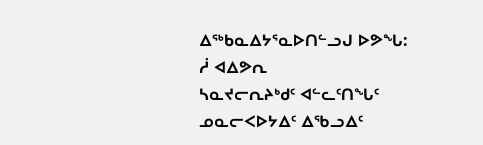ᐃᖅᑲᓇᐃᔭᕐᓇᐅᑎᓪᓗᒍ ᐅᕗᖓ:
ᓲ ᐊᐃᕗᕆ
ᓴᓇᔪᓕᕆᔨᒃᑯᑦ ᐊᓪᓚᑦᑎᖓᑦ
ᓄᓇᓕᐸᐅᔭᐃᑦ ᐃᖃᓗᐃᑦ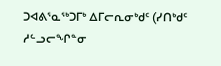ᑐᐊᕕᕐᓇᖅᑐᒥᒃ ᐃᒥᓕᕆᓂᒃᑯᑦ (ᓯᑎᒃᑯᑦ ᓱᓪᓗᓕᖏᓐᓂ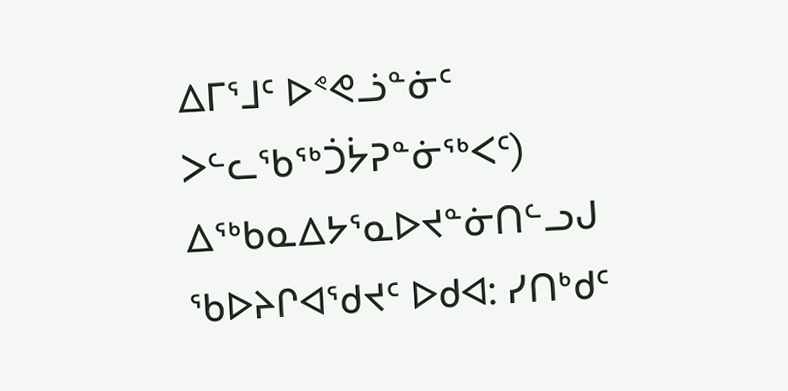ᐃᒥᕐᒧᑦ ᐅᕝᕙᓘᓐᓃᑦ ᐳᓪᓚᖃᖅᑑᔮᕈᓐᓃᖅᐸᑦ) ᐃᖅᑲᓇᐃᔭᕐᓇᐅᔪᓐᓃᑎᓪᓗᒍ ᖃᐅᔨᒋᐊᖁᔪᑦ ᐅᑯᐊ: ᓯᑎᒃᑯᑦ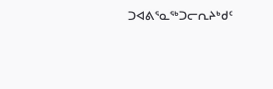ᑐᐊᕕᕐᓇᖅᑐᓕᕆᔨᒃᑯᑦ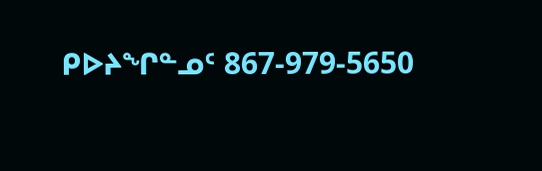ᑭᐅᔨᖏᓐᓄᑦ 867-979-5650